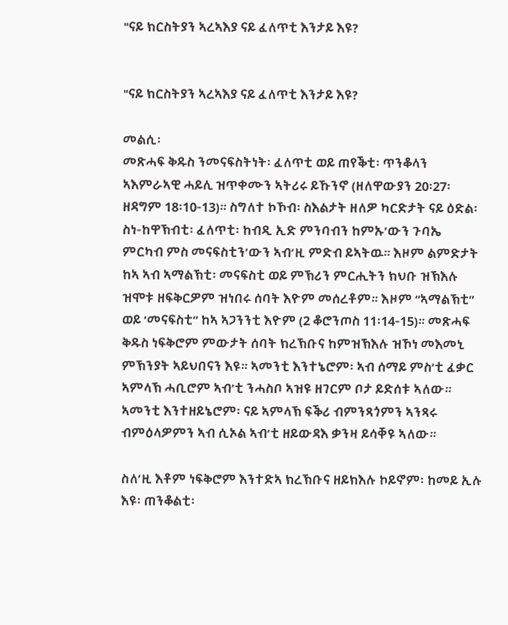"ናይ ክርስትያን ኣረኣእያ ናይ ፈለጥቲ እንታይ እዩ?


"ናይ ክርስትያን ኣረኣእያ ናይ ፈለጥቲ እንታይ እዩ?

መልሲ፡
መጽሓፍ ቅዱስ ንመናፍስትነት፡ ፈለጥቲ ወይ ጠየቕቲ፡ ጥንቆላን ኣእምራኣዊ ሓይሊ ዝጥቀሙን ኣትሪሩ ይኹንኖ (ዘለዋውያን 20፡27፡ ዘዳግም 18፡10-13)። ስግለተ ኮኾብ፡ ስእልታት ዘለዎ ካርድታት ናይ ዕድል፡ ስነ-ከዋኽብቲ፡ ፈለጥቲ፡ ከብዲ ኢድ ምንባብን ከምኡ’ውን ጉባኤ ምርካብ ምስ መናፍስቲን’ውን ኣብ’ዚ ምድብ ይኣትዉ። እዞም ልምድታት ከኣ ኣብ ኣማልኽቲ፡ መናፍስቲ ወይ ምኽሪን ምርሒትን ክህቡ ዝኽእሉ ዝሞቱ ዘፍቅርዎም ዝነበሩ ሰባት እዮም መሰረቶም። እዞም “ኣማልኽቲ” ወይ ‘መናፍስቲ” ከኣ ኣጋንንቲ እዮም (2 ቆሮንጦስ 11፡14-15)። መጽሓፍ ቅዱስ ነፍቅሮም ምውታት ሰባት ክረኽቡና ከምዝኽእሉ ዝኾነ መእመኒ ምኽንያት ኣይህበናን እዩ። ኣመንቲ እንተኔሮም፡ ኣብ ሰማይ ምስ’ቲ ፈቃር ኣምላኽ ሓቢሮም ኣብ’ቲ ንሓስቦ ኣዝዩ ዘገርም ቦታ ይድሰቱ ኣለው። ኣመንቲ እንተዘይኔሮም፡ ናይ ኣምላኽ ፍቕሪ ብምንጻጎምን ኣንጻሩ ብምዕላዎምን ኣብ ሲኦል ኣብ’ቲ ዘይውዳእ ቃንዛ ይሳቐዩ ኣለው።

ስለ’ዚ እቶም ነፍቅሮም እንተድኣ ክረኽቡና ዘይክእሉ ኮይኖም፡ ከመይ ኢሉ እዩ፡ ጠንቆልቲ፡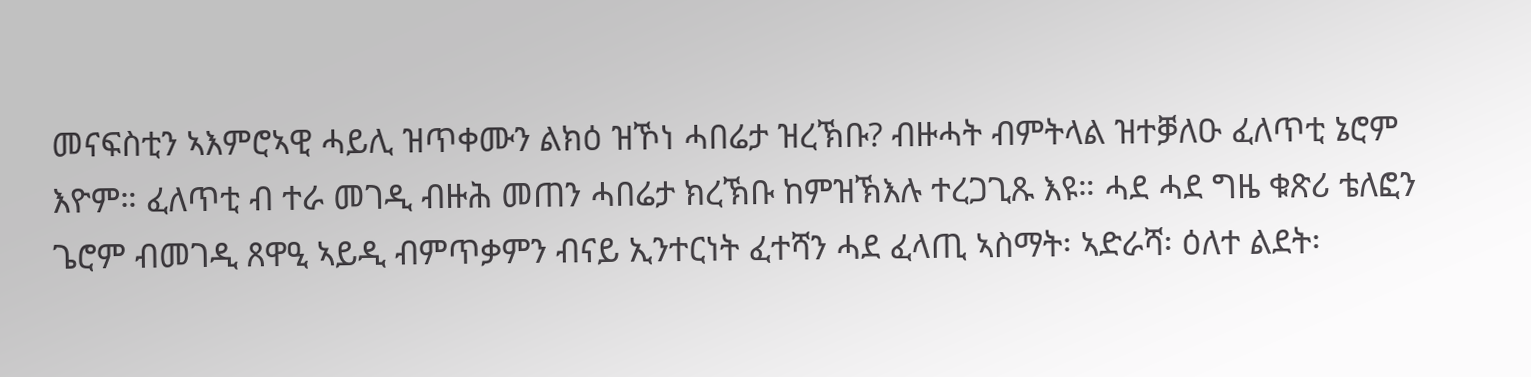መናፍስቲን ኣእምሮኣዊ ሓይሊ ዝጥቀሙን ልክዕ ዝኾነ ሓበሬታ ዝረኽቡ? ብዙሓት ብምትላል ዝተቓለዑ ፈለጥቲ ኔሮም እዮም። ፈለጥቲ ብ ተራ መገዲ ብዙሕ መጠን ሓበሬታ ክረኽቡ ከምዝኽእሉ ተረጋጊጹ እዩ። ሓደ ሓደ ግዜ ቁጽሪ ቴለፎን ጌሮም ብመገዲ ጸዋዒ ኣይዲ ብምጥቃምን ብናይ ኢንተርነት ፈተሻን ሓደ ፈላጢ ኣስማት፡ ኣድራሻ፡ ዕለተ ልደት፡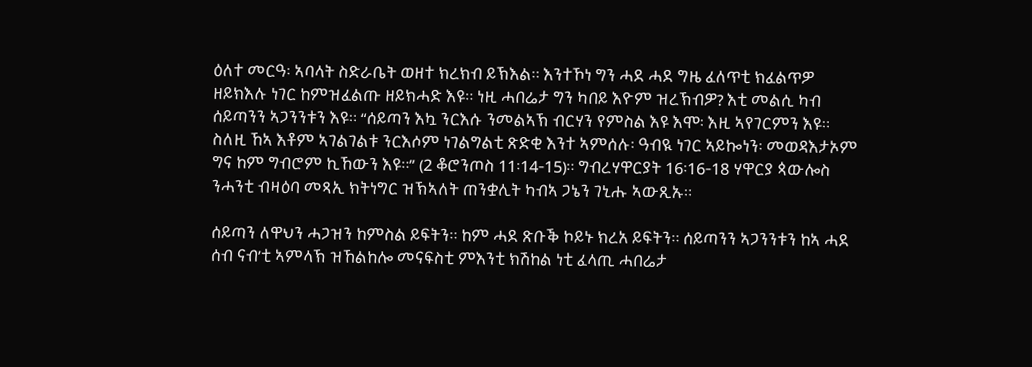ዕለተ መርዓ፡ ኣባላት ስድራቤት ወዘተ ክረክብ ይኽእል። እንተኾነ ግን ሓደ ሓደ ግዜ ፈለጥቲ ክፈልጥዎ ዘይክእሉ ነገር ከምዝፈልጡ ዘይክሓድ እዩ። ነዚ ሓበሬታ ግን ካበይ እዮም ዝረኽብዎ? እቲ መልሲ ካብ ሰይጣንን ኣጋንንቱን እዩ። “ሰይጣን እኳ ንርእሱ ንመልኣኽ ብርሃን የምስል እዩ እሞ፡ እዚ ኣየገርምን እዩ። ስለዚ ኸኣ እቶም ኣገልገልቱ ንርእሶም ነገልግልቲ ጽድቂ እንተ ኣምሰሉ፡ ዓብዪ ነገር ኣይኰነን፡ መወዳእታኦም ግና ከም ግብሮም ኪኸውን እዩ።” (2 ቆሮንጦስ 11፡14-15)። ግብረሃዋርያት 16፡16-18 ሃዋርያ ጳውሎስ ንሓንቲ ብዛዕባ መጻኢ ክትነግር ዝኽኣለት ጠንቋሊት ካብኣ ጋኔን ገኒሑ ኣውጺኡ።

ሰይጣን ለዋህን ሓጋዝን ከምስል ይፍትን። ከም ሓደ ጽቡቕ ኮይኑ ክረአ ይፍትን። ሰይጣንን ኣጋንንቱን ከኣ ሓደ ሰብ ናብ’ቲ ኣምላኽ ዝኸልከሎ መናፍስቲ ምእንቲ ክሽከል ነቲ ፈላጢ ሓበሬታ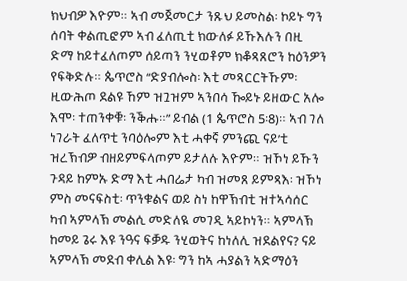ክህብዎ እዮም። ኣብ መጀመርታ ንጹህ ይመስል፡ ኮይኑ ግን ሰባት ቀልጢፎም ኣብ ፈለጢቲ ክውለፉ ይኹእሉን በዚ ድማ ከይተፈለጦም ሰይጣን ንሂወቶም ክቆጻጸሮን ከዕንዎን የፍቅድሉ። ጴጥሮስ “ድያብሎስ፡ እቲ መጻርርትኹም፡ ዚውሕጦ ደልዩ ኸም ዝጓዝም ኣንበሳ ዀይኑ ይዘውር አሎ እሞ፡ ተጠንቀቑ፡ ንቕሑ።” ይብል (1 ጴጥሮስ 5፡8)። ኣብ ገለ ነገራት ፈለጥቲ ንባዕሎም እቲ ሓቀኛ ምንጪ ናይ’ቲ ዝረኽብዎ ብዘይምፍላጦም ይታለሉ እዮም። ዝኾነ ይኹን ጉዳይ ከምኡ ድማ እቲ ሓበሬታ ካብ ዝመጸ ይምጻእ፡ ዝኾነ ምስ መናፍስቲ፡ ጥንቁልና ወይ ስነ ከዋኽብቲ ዝተኣሳሰር ካብ ኣምላኽ መልሲ መድለዪ መገዲ ኣይኮነን። ኣምላኽ ከመይ ጌሩ እዩ ንዓና ፍቓዱ ንሂወትና ከነለሊ ዝደልየና? ናይ ኣምላኽ መደብ ቀሊል እዩ፡ ግን ከኣ ሓያልን ኣድማዕን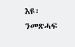እዩ፡ ንመጽሓፍ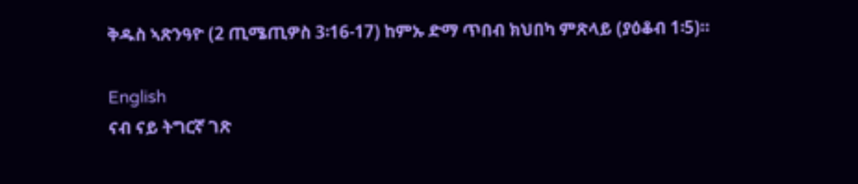ቅዱስ ኣጽንዓዮ (2 ጢሜጢዎስ 3፡16-17) ከምኡ ድማ ጥበብ ክህበካ ምጽላይ (ያዕቆብ 1፡5)።

English
ናብ ናይ ትግርኛ ገጽ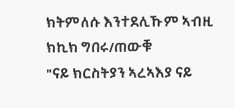ክትምለሱ እንተደሊኹም ኣብዚ ክኪክ ግበሩ/ጠውቑ
"ናይ ክርስትያን ኣረኣእያ ናይ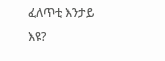ፈለጥቲ እንታይ እዩ?